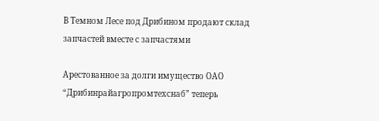В Темном Лесе под Дрибином продают склад запчастей вместе с запчастями

Арестованное за долги имущество ОАО “Дрибинрайагропромтехснаб” теперь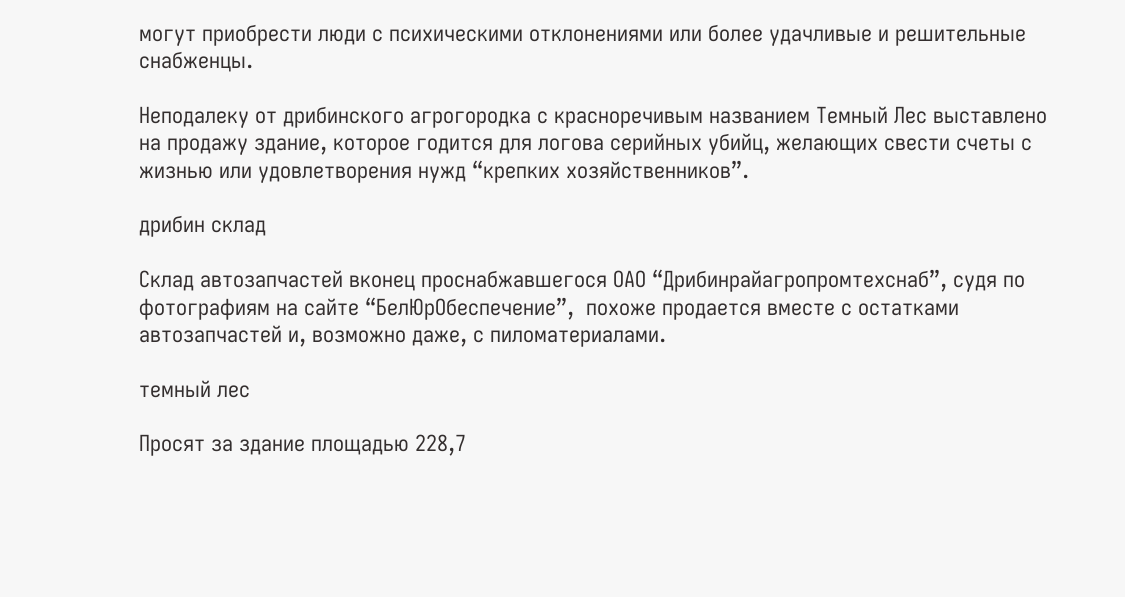могут приобрести люди с психическими отклонениями или более удачливые и решительные снабженцы.

Неподалеку от дрибинского агрогородка с красноречивым названием Темный Лес выставлено на продажу здание, которое годится для логова серийных убийц, желающих свести счеты с жизнью или удовлетворения нужд “крепких хозяйственников”.

дрибин склад

Склад автозапчастей вконец проснабжавшегося ОАО “Дрибинрайагропромтехснаб”, судя по фотографиям на сайте “БелЮрОбеспечение”,  похоже продается вместе с остатками автозапчастей и, возможно даже, с пиломатериалами.

темный лес

Просят за здание площадью 228,7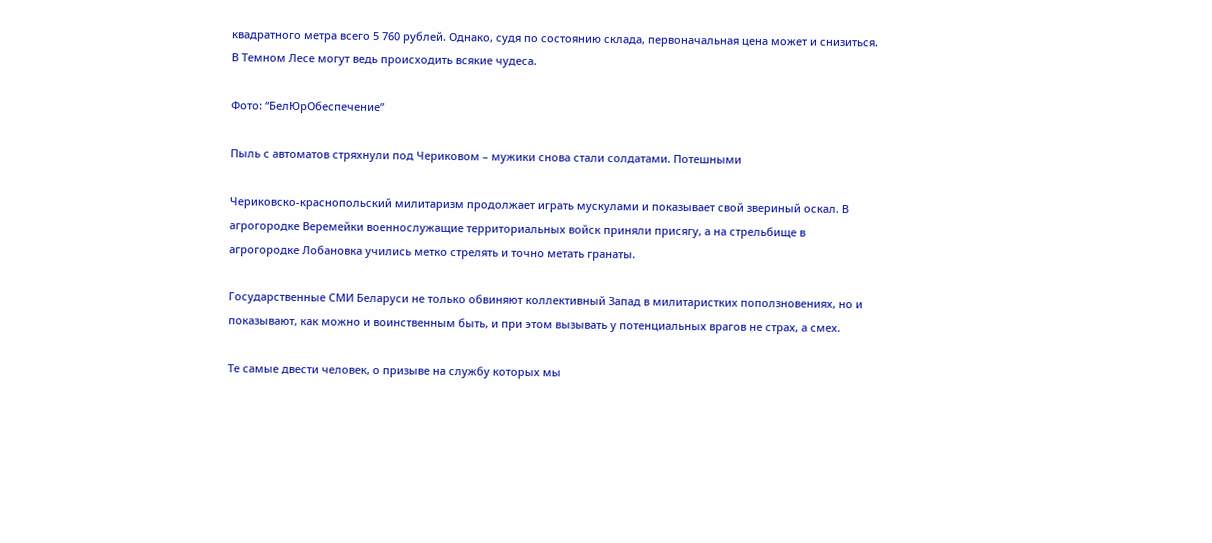квадратного метра всего 5 760 рублей. Однако, судя по состоянию склада, первоначальная цена может и снизиться. В Темном Лесе могут ведь происходить всякие чудеса.

Фото: “БелЮрОбеспечение”

Пыль с автоматов стряхнули под Чериковом – мужики снова стали солдатами. Потешными

Чериковско-краснопольский милитаризм продолжает играть мускулами и показывает свой звериный оскал. В агрогородке Веремейки военнослужащие территориальных войск приняли присягу, а на стрельбище в агрогородке Лобановка учились метко стрелять и точно метать гранаты.

Государственные СМИ Беларуси не только обвиняют коллективный Запад в милитаристких поползновениях, но и показывают, как можно и воинственным быть, и при этом вызывать у потенциальных врагов не страх, а смех.

Те самые двести человек, о призыве на службу которых мы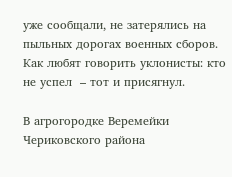уже сообщали, не затерялись на пыльных дорогах военных сборов. Как любят говорить уклонисты: кто не успел  – тот и присягнул.

В агрогородке Веремейки Чериковского района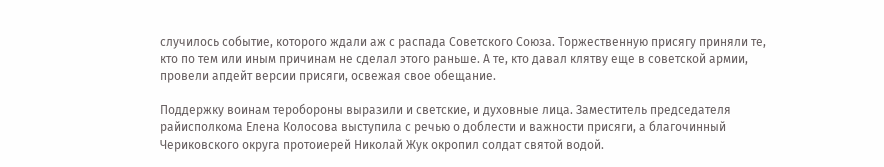случилось событие, которого ждали аж с распада Советского Союза. Торжественную присягу приняли те, кто по тем или иным причинам не сделал этого раньше. А те, кто давал клятву еще в советской армии, провели апдейт версии присяги, освежая свое обещание.

Поддержку воинам теробороны выразили и светские, и духовные лица. Заместитель председателя райисполкома Елена Колосова выступила с речью о доблести и важности присяги, а благочинный Чериковского округа протоиерей Николай Жук окропил солдат святой водой.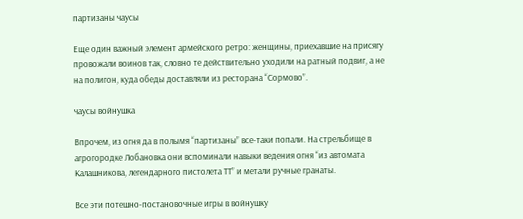партизаны чаусы

Еще один важный элемент армейского ретро: женщины, приехавшие на присягу провожали воинов так, словно те действительно уходили на ратный подвиг, а не на полигон, куда обеды доставляли из ресторана “Сормово”.

чаусы войнушка

Впрочем, из огня да в полымя “партизаны” все-таки попали. На стрельбище в агрогородке Лобановка они вспоминали навыки ведения огня “из автомата Калашникова, легендарного пистолета ТТ” и метали ручные гранаты.

Все эти потешно-постановочные игры в войнушку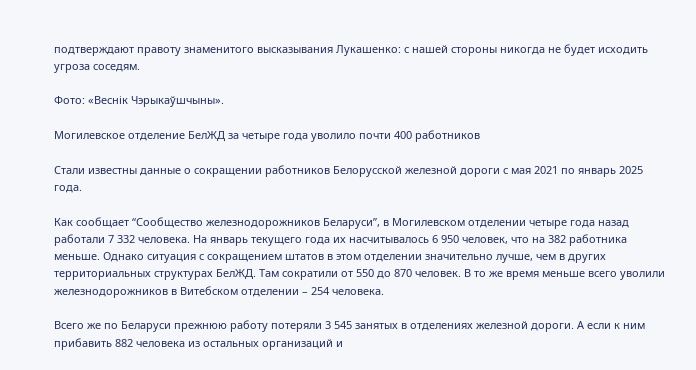подтверждают правоту знаменитого высказывания Лукашенко: с нашей стороны никогда не будет исходить угроза соседям.

Фото: «Веснiк Чэрыкаўшчыны».

Могилевское отделение БелЖД за четыре года уволило почти 400 работников

Стали известны данные о сокращении работников Белорусской железной дороги с мая 2021 по январь 2025 года.

Как сообщает “Сообщество железнодорожников Беларуси”, в Могилевском отделении четыре года назад работали 7 332 человека. На январь текущего года их насчитывалось 6 950 человек, что на 382 работника меньше. Однако ситуация с сокращением штатов в этом отделении значительно лучше, чем в других территориальных структурах БелЖД. Там сократили от 550 до 870 человек. В то же время меньше всего уволили железнодорожников в Витебском отделении – 254 человека.

Всего же по Беларуси прежнюю работу потеряли 3 545 занятых в отделениях железной дороги. А если к ним прибавить 882 человека из остальных организаций и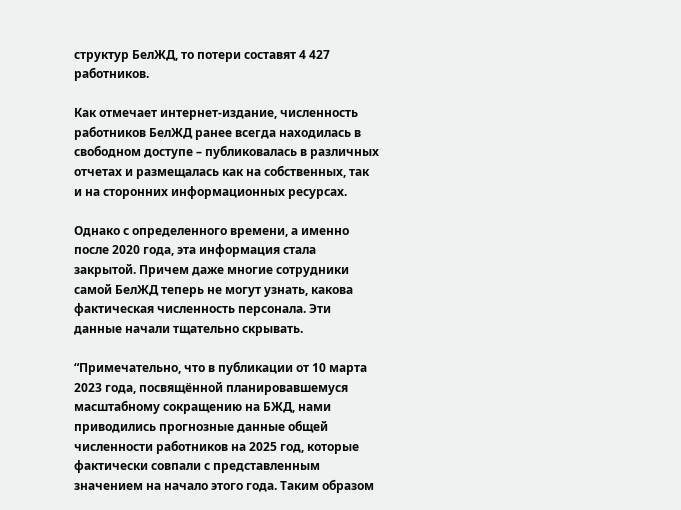структур БелЖД, то потери составят 4 427 работников.

Как отмечает интернет-издание, численность работников БелЖД ранее всегда находилась в свободном доступе – публиковалась в различных отчетах и размещалась как на собственных, так и на сторонних информационных ресурсах.

Однако с определенного времени, а именно после 2020 года, эта информация стала закрытой. Причем даже многие сотрудники самой БелЖД теперь не могут узнать, какова фактическая численность персонала. Эти данные начали тщательно скрывать.

“Примечательно, что в публикации от 10 марта 2023 года, посвящённой планировавшемуся масштабному сокращению на БЖД, нами приводились прогнозные данные общей численности работников на 2025 год, которые фактически совпали с представленным значением на начало этого года. Таким образом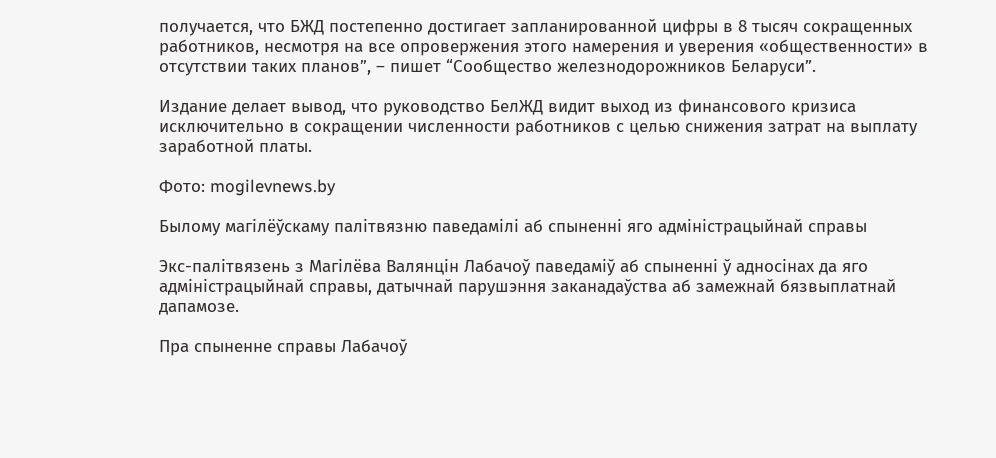получается, что БЖД постепенно достигает запланированной цифры в 8 тысяч сокращенных работников, несмотря на все опровержения этого намерения и уверения «общественности» в отсутствии таких планов”, – пишет “Сообщество железнодорожников Беларуси”.

Издание делает вывод, что руководство БелЖД видит выход из финансового кризиса исключительно в сокращении численности работников с целью снижения затрат на выплату заработной платы.

Фото: mogilevnews.by

Былому магілёўскаму палітвязню паведамілі аб спыненні яго адміністрацыйнай справы

Экс-палітвязень з Магілёва Валянцін Лабачоў паведаміў аб спыненні ў адносінах да яго адміністрацыйнай справы, датычнай парушэння заканадаўства аб замежнай бязвыплатнай дапамозе.

Пра спыненне справы Лабачоў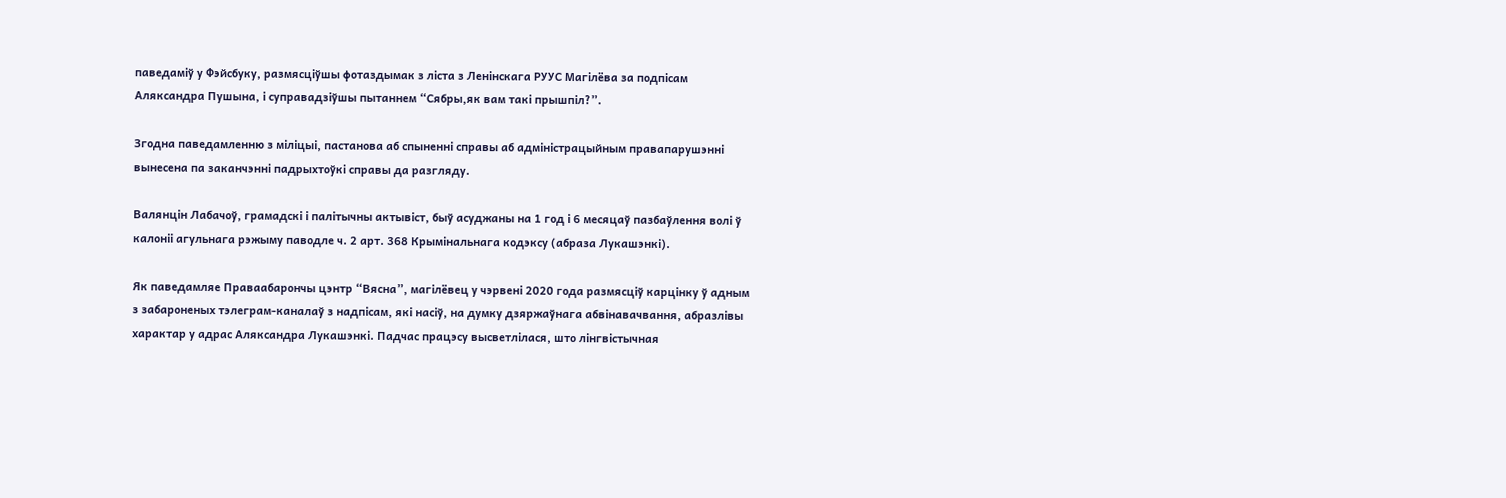паведаміў у Фэйсбуку, размясціўшы фотаздымак з ліста з Ленінскага РУУС Магілёва за подпісам Аляксандра Пушына, і суправадзіўшы пытаннем “Сябры,як вам такі прышпіл?”.

Згодна паведамленню з міліцыі, пастанова аб спыненні справы аб адміністрацыйным правапарушэнні вынесена па заканчэнні падрыхтоўкі справы да разгляду.

Валянцін Лабачоў, грамадскі і палітычны актывіст, быў асуджаны на 1 год і 6 месяцаў пазбаўлення волі ў калоніі агульнага рэжыму паводле ч. 2 арт. 368 Крымінальнага кодэксу (абраза Лукашэнкі).

Як паведамляе Праваабарончы цэнтр “Вясна”, магілёвец у чэрвені 2020 года размясціў карцінку ў адным з забароненых тэлеграм-каналаў з надпісам, які насіў, на думку дзяржаўнага абвінавачвання, абразлівы характар у адрас Аляксандра Лукашэнкі. Падчас працэсу высветлілася, што лінгвістычная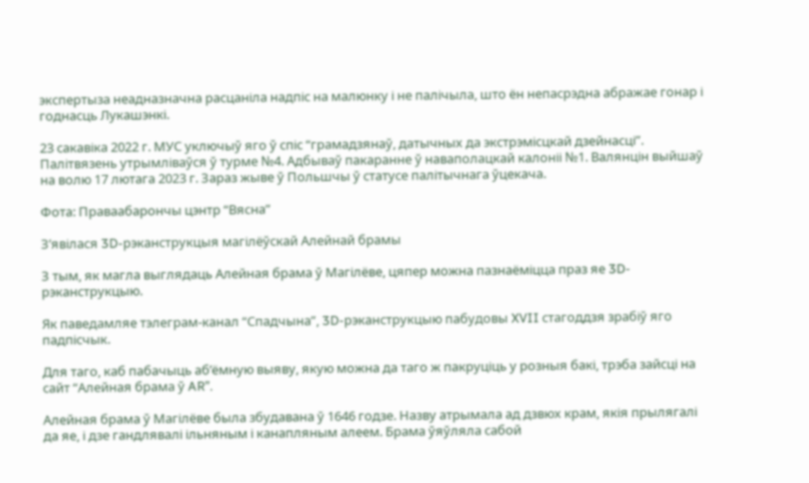экспертыза неадназначна расцаніла надпіс на малюнку і не палічыла, што ён непасрэдна абражае гонар і годнасць Лукашэнкі.

23 сакавіка 2022 г. МУС уключыў яго ў спіс “грамадзянаў, датычных да экстрэмісцкай дзейнасці”. Палітвязень утрымліваўся ў турме №4. Адбываў пакаранне ў наваполацкай калоніі №1. Валянцін выйшаў на волю 17 лютага 2023 г. Зараз жыве ў Польшчы ў статусе палітычнага ўцекача.

Фота: Праваабарончы цэнтр “Вясна”

З’явілася 3D-рэканструкцыя магілёўскай Алейнай брамы

З тым, як магла выглядаць Алейная брама ў Магілёве, цяпер можна пазнаёміцца праз яе 3D-рэканструкцыю.

Як паведамляе тэлеграм-канал “Спадчына”, 3D-рэканструкцыю пабудовы XVII стагоддзя зрабіў яго падпісчык.

Для таго, каб пабачыць аб’ёмную выяву, якую можна да таго ж пакруціць у розныя бакі, трэба зайсці на сайт “Алейная брама ў AR”.

Алейная брама ў Магілёве была збудавана ў 1646 годзе. Назву атрымала ад дзвюх крам, якія прылягалі да яе, і дзе гандлявалі ільняным і канапляным алеем. Брама ўяўляла сабой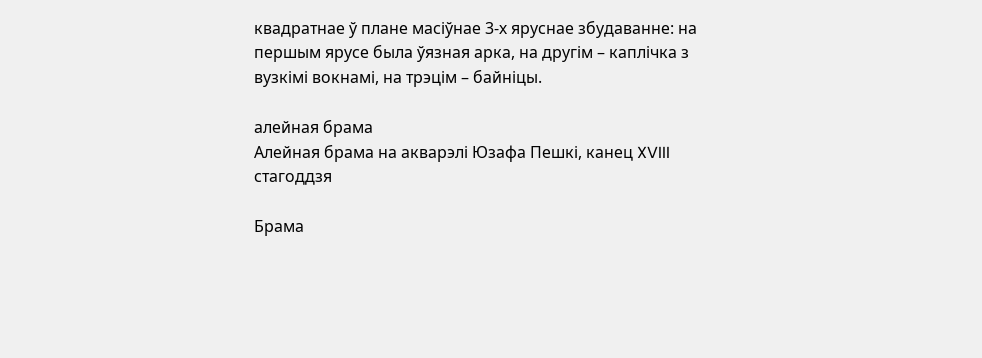квадратнае ў плане масіўнае 3-х яруснае збудаванне: на першым ярусе была ўязная арка, на другім – каплічка з вузкімі вокнамі, на трэцім – байніцы.

алейная брама
Алейная брама на акварэлі Юзафа Пешкі, канец XVIII стагоддзя

Брама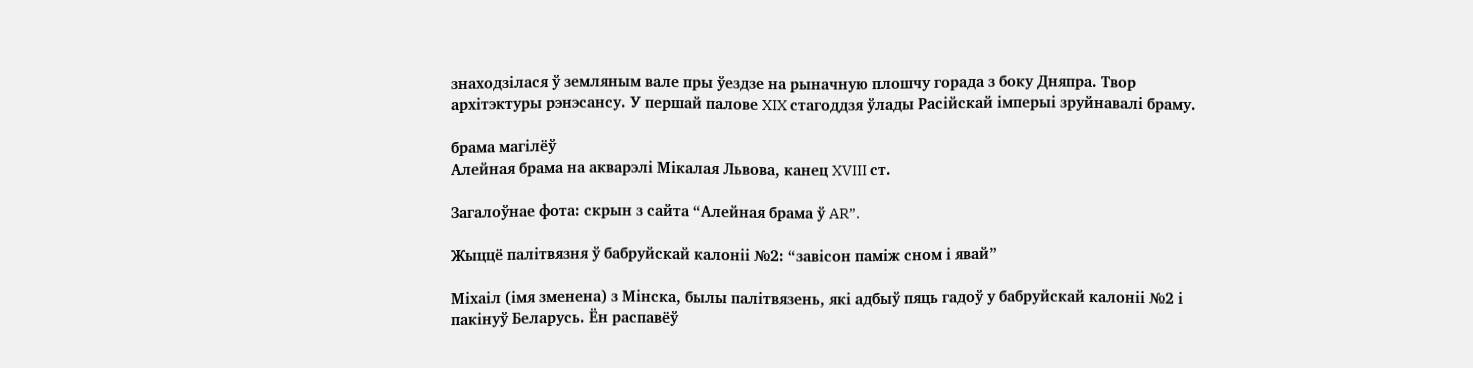знаходзілася ў земляным вале пры ўездзе на рыначную плошчу горада з боку Дняпра. Твор архітэктуры рэнэсансу. У першай палове XIX стагоддзя ўлады Расійскай імперыі зруйнавалі браму.

брама магілёў
Алейная брама на акварэлі Мікалая Львова, канец XVIII ст.

Загалоўнае фота: скрын з сайта “Алейная брама ў AR”.

Жыццё палітвязня ў бабруйскай калоніі №2: “завісон паміж сном і явай”

Міхаіл (імя зменена) з Мінска, былы палітвязень, які адбыў пяць гадоў у бабруйскай калоніі №2 і пакінуў Беларусь. Ён распавёў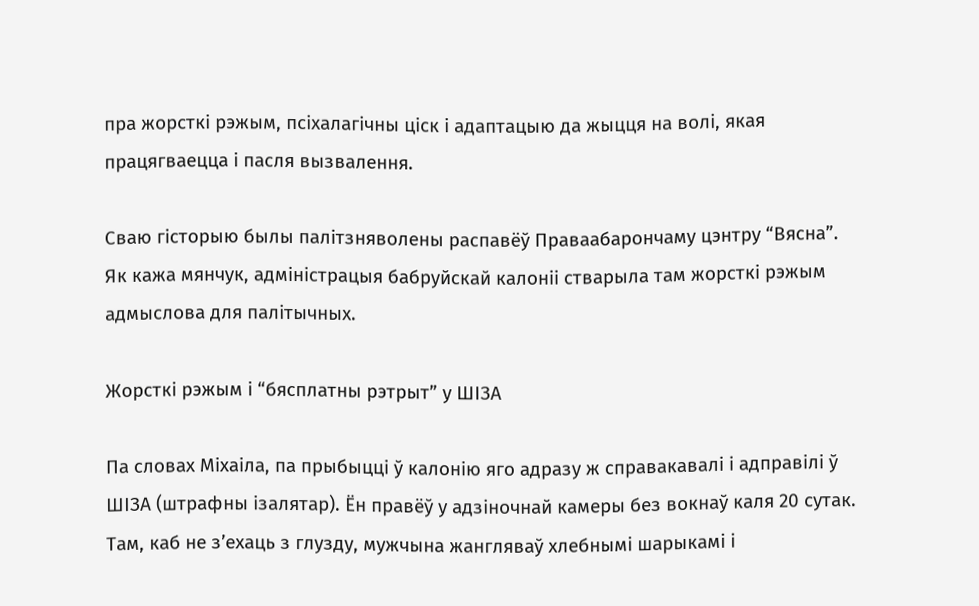пра жорсткі рэжым, псіхалагічны ціск і адаптацыю да жыцця на волі, якая працягваецца і пасля вызвалення.

Сваю гісторыю былы палітзняволены распавёў Праваабарончаму цэнтру “Вясна”. Як кажа мянчук, адміністрацыя бабруйскай калоніі стварыла там жорсткі рэжым адмыслова для палітычных.

Жорсткі рэжым і “бясплатны рэтрыт” у ШІЗА

Па словах Міхаіла, па прыбыцці ў калонію яго адразу ж справакавалі і адправілі ў ШІЗА (штрафны ізалятар). Ён правёў у адзіночнай камеры без вокнаў каля 20 сутак. Там, каб не з’ехаць з глузду, мужчына жангляваў хлебнымі шарыкамі і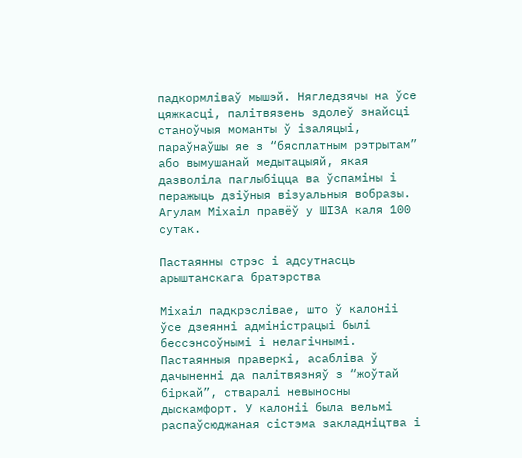падкормліваў мышэй. Нягледзячы на ўсе цяжкасці, палітвязень здолеў знайсці станоўчыя моманты ў ізаляцыі, параўнаўшы яе з “бясплатным рэтрытам” або вымушанай медытацыяй, якая дазволіла паглыбіцца ва ўспаміны і перажыць дзіўныя візуальныя вобразы. Агулам Міхаіл правёў у ШІЗА каля 100 сутак.

Пастаянны стрэс і адсутнасць арыштанскага братэрства

Міхаіл падкрэслівае, што ў калоніі ўсе дзеянні адміністрацыі былі бессэнсоўнымі і нелагічнымі. Пастаянныя праверкі, асабліва ў дачыненні да палітвязняў з “жоўтай біркай”, стваралі невыносны дыскамфорт. У калоніі была вельмі распаўсюджаная сістэма закладніцтва і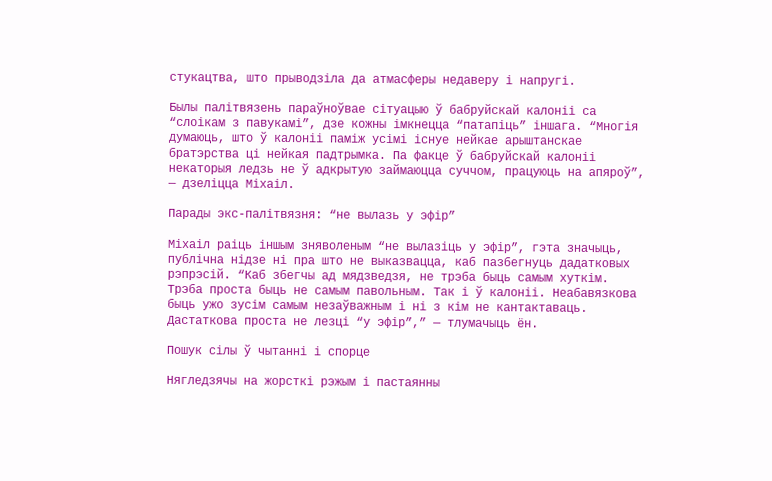стукацтва, што прыводзіла да атмасферы недаверу і напругі.

Былы палітвязень параўноўвае сітуацыю ў бабруйскай калоніі са “слоікам з павукамі”, дзе кожны імкнецца “патапіць” іншага. “Многія думаюць, што ў калоніі паміж усімі існуе нейкае арыштанскае братэрства ці нейкая падтрымка. Па факце ў бабруйскай калоніі некаторыя ледзь не ў адкрытую займаюцца суччом, працуюць на апяроў”, — дзеліцца Міхаіл.

Парады экс-палітвязня: “не вылазь у эфір”

Міхаіл раіць іншым зняволеным “не вылазіць у эфір”, гэта значыць, публічна нідзе ні пра што не выказвацца, каб пазбегнуць дадатковых рэпрэсій. “Каб збегчы ад мядзведзя, не трэба быць самым хуткім. Трэба проста быць не самым павольным. Так і ў калоніі. Неабавязкова быць ужо зусім самым незаўважным і ні з кім не кантактаваць. Дастаткова проста не лезці “у эфір”,” — тлумачыць ён.

Пошук сілы ў чытанні і спорце

Нягледзячы на жорсткі рэжым і пастаянны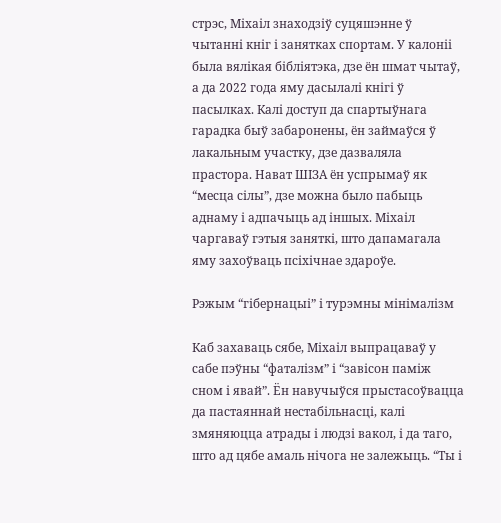стрэс, Міхаіл знаходзіў суцяшэнне ў чытанні кніг і занятках спортам. У калоніі была вялікая бібліятэка, дзе ён шмат чытаў, а да 2022 года яму дасылалі кнігі ў пасылках. Калі доступ да спартыўнага гарадка быў забаронены, ён займаўся ў лакальным участку, дзе дазваляла прастора. Нават ШІЗА ён успрымаў як “месца сілы”, дзе можна было пабыць аднаму і адпачыць ад іншых. Міхаіл чаргаваў гэтыя заняткі, што дапамагала яму захоўваць псіхічнае здароўе.

Рэжым “гібернацыі” і турэмны мінімалізм

Каб захаваць сябе, Міхаіл выпрацаваў у сабе пэўны “фаталізм” і “завісон паміж сном і явай”. Ён навучыўся прыстасоўвацца да пастаяннай нестабільнасці, калі змяняюцца атрады і людзі вакол, і да таго, што ад цябе амаль нічога не залежыць. “Ты і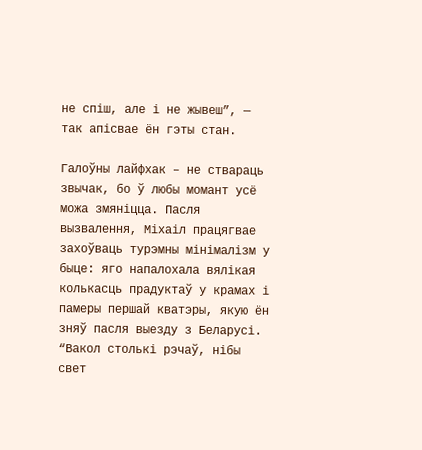не спіш, але і не жывеш”, — так апісвае ён гэты стан.

Галоўны лайфхак – не ствараць звычак, бо ў любы момант усё можа змяніцца. Пасля вызвалення, Міхаіл працягвае захоўваць турэмны мінімалізм у быце: яго напалохала вялікая колькасць прадуктаў у крамах і памеры першай кватэры, якую ён зняў пасля выезду з Беларусі. “Вакол столькі рэчаў, нібы свет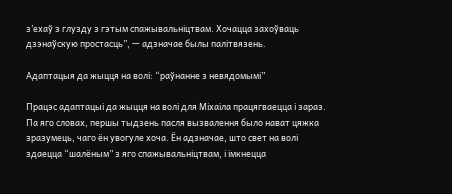з’ехаў з глузду з гэтым спажывальніцтвам. Хочацца захоўваць дзэнаўскую простасць”, — адзначае былы палітвязень.

Адаптацыя да жыцця на волі: “раўнанне з невядомымі”

Працэс адаптацыі да жыцця на волі для Міхаіла працягваецца і зараз. Па яго словах, першы тыдзень пасля вызвалення было нават цяжка зразумець, чаго ён увогуле хоча. Ён адзначае, што свет на волі здаецца “шалёным” з яго спажывальніцтвам, і імкнецца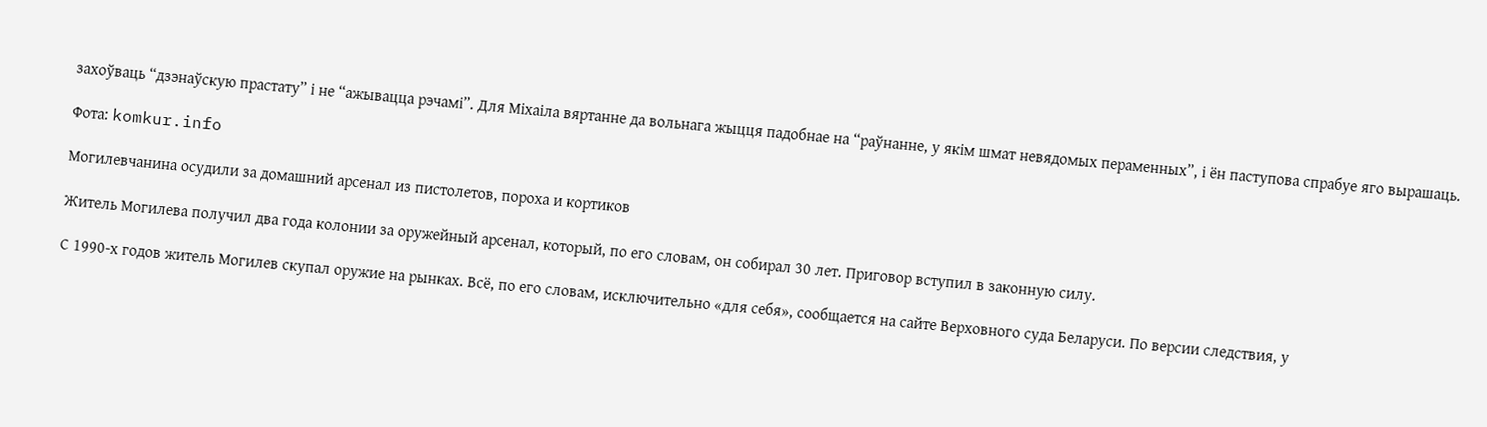захоўваць “дзэнаўскую прастату” і не “ажывацца рэчамі”. Для Міхаіла вяртанне да вольнага жыцця падобнае на “раўнанне, у якім шмат невядомых пераменных”, і ён паступова спрабуе яго вырашаць.

Фота: komkur.info

Могилевчанина осудили за домашний арсенал из пистолетов, пороха и кортиков

Житель Могилева получил два года колонии за оружейный арсенал, который, по его словам, он собирал 30 лет. Приговор вступил в законную силу.

С 1990-х годов житель Могилев скупал оружие на рынках. Всё, по его словам, исключительно «для себя», сообщается на сайте Верховного суда Беларуси. По версии следствия, у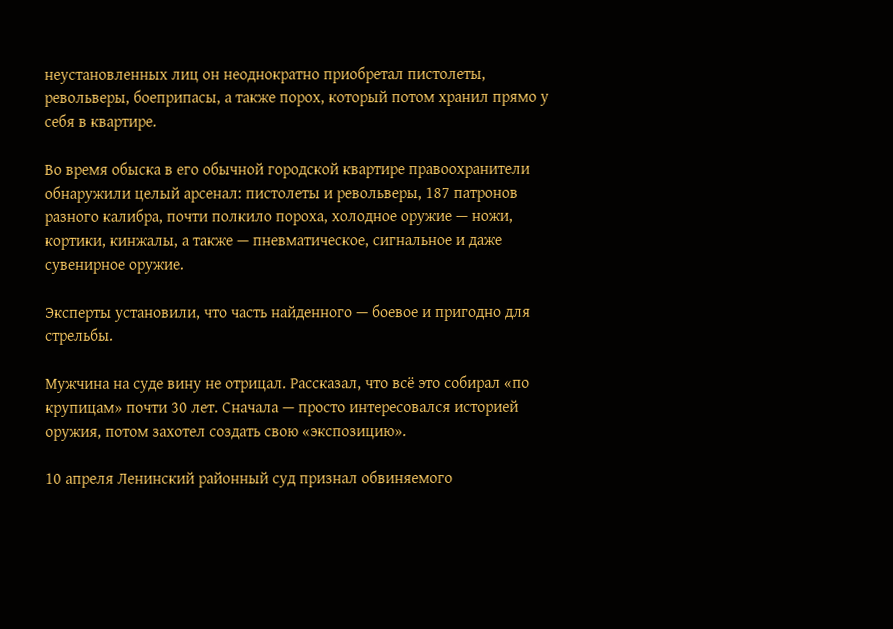неустановленных лиц он неоднократно приобретал пистолеты, револьверы, боеприпасы, а также порох, который потом хранил прямо у себя в квартире.

Во время обыска в его обычной городской квартире правоохранители обнаружили целый арсенал: пистолеты и револьверы, 187 патронов разного калибра, почти полкило пороха, холодное оружие — ножи, кортики, кинжалы, а также — пневматическое, сигнальное и даже сувенирное оружие.

Эксперты установили, что часть найденного — боевое и пригодно для стрельбы.

Мужчина на суде вину не отрицал. Рассказал, что всё это собирал «по крупицам» почти 30 лет. Сначала — просто интересовался историей оружия, потом захотел создать свою «экспозицию».

10 апреля Ленинский районный суд признал обвиняемого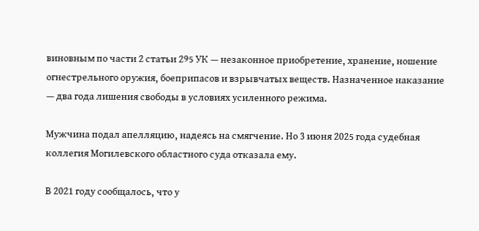виновным по части 2 статьи 295 УК — незаконное приобретение, хранение, ношение огнестрельного оружия, боеприпасов и взрывчатых веществ. Назначенное наказание — два года лишения свободы в условиях усиленного режима.

Мужчина подал апелляцию, надеясь на смягчение. Но 3 июня 2025 года судебная коллегия Могилевского областного суда отказала ему.

В 2021 году сообщалось, что у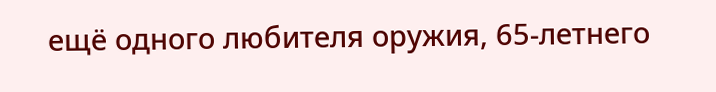ещё одного любителя оружия, 65-летнего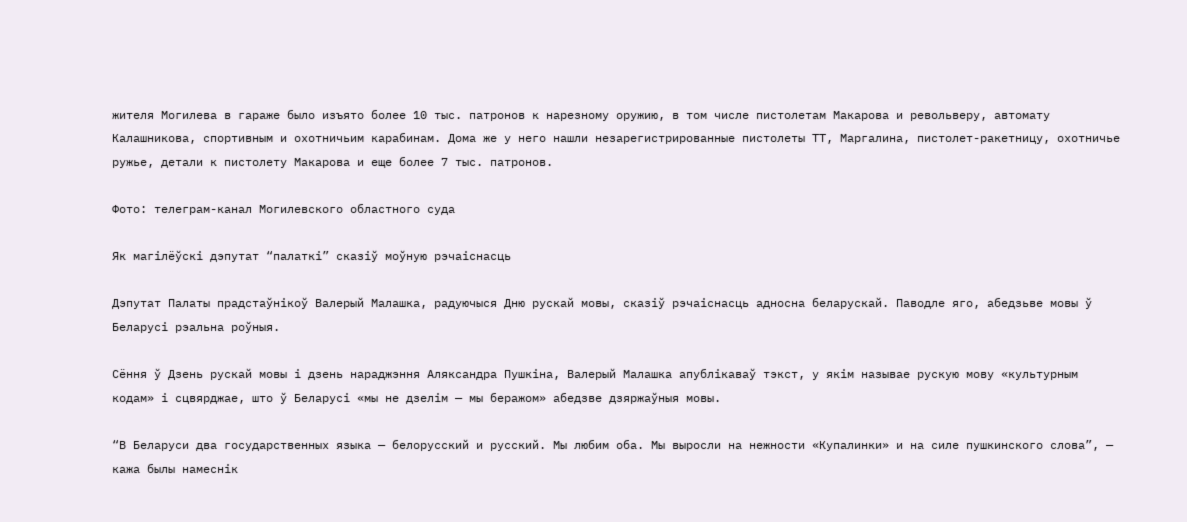жителя Могилева в гараже было изъято более 10 тыс. патронов к нарезному оружию, в том числе пистолетам Макарова и револьверу, автомату Калашникова, спортивным и охотничьим карабинам. Дома же у него нашли незарегистрированные пистолеты ТТ, Маргалина, пистолет-ракетницу, охотничье ружье, детали к пистолету Макарова и еще более 7 тыс. патронов.

Фото: телеграм-канал Могилевского областного суда

Як магілёўскі дэпутат “палаткі” сказіў моўную рэчаіснасць

Дэпутат Палаты прадстаўнікоў Валерый Малашка, радуючыся Дню рускай мовы, сказіў рэчаіснасць адносна беларускай. Паводле яго, абедзьве мовы ў Беларусі рэальна роўныя.

Сёння ў Дзень рускай мовы і дзень нараджэння Аляксандра Пушкіна, Валерый Малашка апублікаваў тэкст, у якім называе рускую мову «культурным кодам» і сцвярджае, што ў Беларусі «мы не дзелім — мы беражом» абедзве дзяржаўныя мовы.

“В Беларуси два государственных языка — белорусский и русский. Мы любим оба. Мы выросли на нежности «Купалинки» и на силе пушкинского слова”, — кажа былы намеснік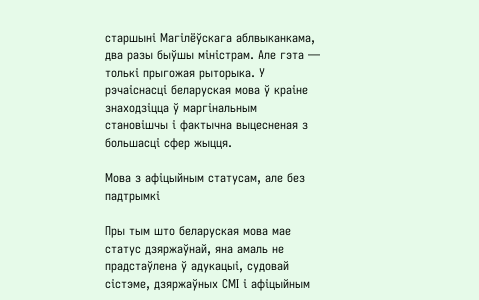старшыні Магілёўскага аблвыканкама, два разы быўшы міністрам. Але гэта — толькі прыгожая рыторыка. У рэчаіснасці беларуская мова ў краіне знаходзіцца ў маргінальным становішчы і фактычна выцесненая з большасці сфер жыцця.

Мова з афіцыйным статусам, але без падтрымкі

Пры тым што беларуская мова мае статус дзяржаўнай, яна амаль не прадстаўлена ў адукацыі, судовай сістэме, дзяржаўных СМІ і афіцыйным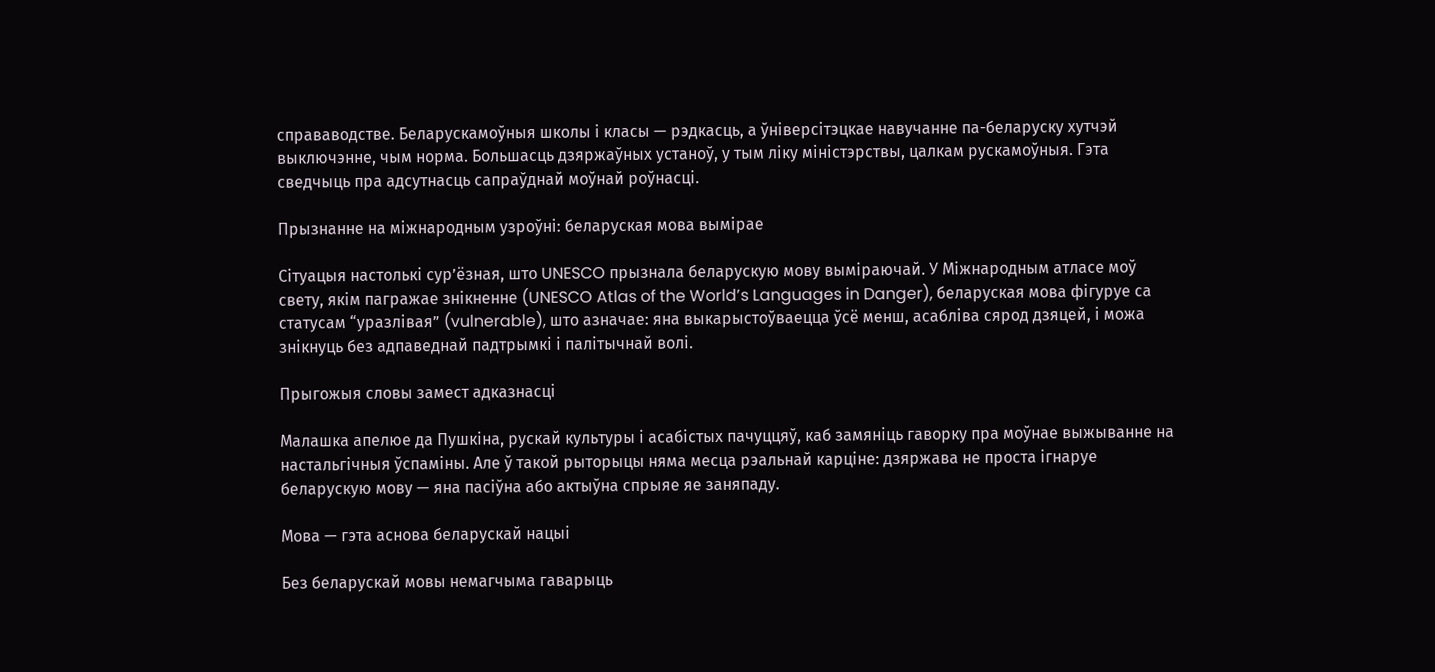справаводстве. Беларускамоўныя школы і класы — рэдкасць, а ўніверсітэцкае навучанне па-беларуску хутчэй выключэнне, чым норма. Большасць дзяржаўных устаноў, у тым ліку міністэрствы, цалкам рускамоўныя. Гэта сведчыць пра адсутнасць сапраўднай моўнай роўнасці.

Прызнанне на міжнародным узроўні: беларуская мова вымірае

Сітуацыя настолькі сур’ёзная, што UNESCO прызнала беларускую мову выміраючай. У Міжнародным атласе моў свету, якім пагражае знікненне (UNESCO Atlas of the World’s Languages in Danger), беларуская мова фігуруе са статусам “уразлівая” (vulnerable), што азначае: яна выкарыстоўваецца ўсё менш, асабліва сярод дзяцей, і можа знікнуць без адпаведнай падтрымкі і палітычнай волі.

Прыгожыя словы замест адказнасці

Малашка апелюе да Пушкіна, рускай культуры і асабістых пачуццяў, каб замяніць гаворку пра моўнае выжыванне на настальгічныя ўспаміны. Але ў такой рыторыцы няма месца рэальнай карціне: дзяржава не проста ігнаруе беларускую мову — яна пасіўна або актыўна спрыяе яе заняпаду.

Мова — гэта аснова беларускай нацыі

Без беларускай мовы немагчыма гаварыць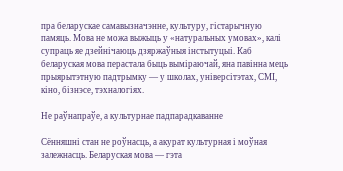пра беларускае самавызначэнне, культуру, гістарычную памяць. Мова не можа выжыць у «натуральных умовах», калі супраць яе дзейнічаюць дзяржаўныя інстытуцыі. Каб беларуская мова перастала быць выміраючай, яна павінна мець прыярытэтную падтрымку — у школах, універсітэтах, СМІ, кіно, бізнэсе, тэхналогіях.

Не раўнапраўе, а культурнае падпарадкаванне

Сённяшні стан не роўнасць, а акурат культурная і моўная залежнасць. Беларуская мова — гэта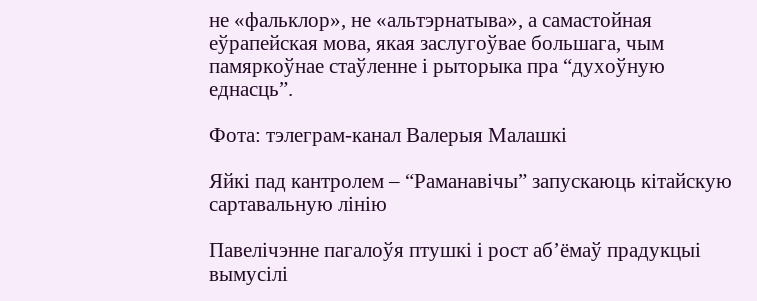не «фальклор», не «альтэрнатыва», а самастойная еўрапейская мова, якая заслугоўвае большага, чым памяркоўнае стаўленне і рыторыка пра “духоўную еднасць”.

Фота: тэлеграм-канал Валерыя Малашкі

Яйкі пад кантролем – “Раманавічы” запускаюць кітайскую сартавальную лінію

Павелічэнне пагалоўя птушкі і рост аб’ёмаў прадукцыі вымусілі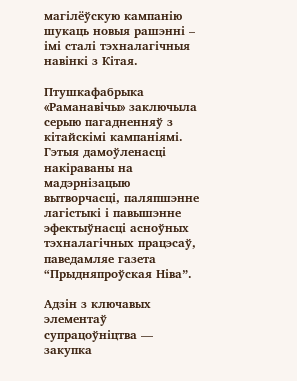магілёўскую кампанію шукаць новыя рашэнні – імі сталі тэхналагічныя навінкі з Кітая.

Птушкафабрыка «Раманавічы» заключыла серыю пагадненняў з кітайскімі кампаніямі. Гэтыя дамоўленасці накіраваны на мадэрнізацыю вытворчасці, паляпшэнне лагістыкі і павышэнне эфектыўнасці асноўных тэхналагічных працэсаў, паведамляе газета “Прыдняпроўская Ніва”.

Адзін з ключавых элементаў супрацоўніцтва — закупка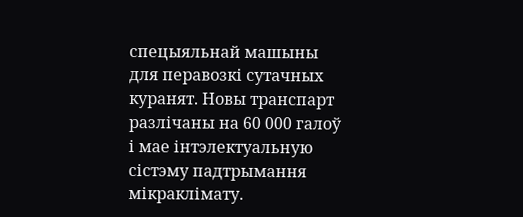спецыяльнай машыны для перавозкі сутачных куранят. Новы транспарт разлічаны на 60 000 галоў і мае інтэлектуальную сістэму падтрымання мікраклімату.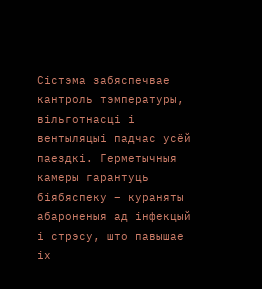Сістэма забяспечвае кантроль тэмпературы, вільготнасці і вентыляцыі падчас усёй паездкі. Герметычныя камеры гарантуць біябяспеку – кураняты абароненыя ад інфекцый і стрэсу, што павышае іх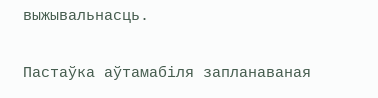выжывальнасць.

Пастаўка аўтамабіля запланаваная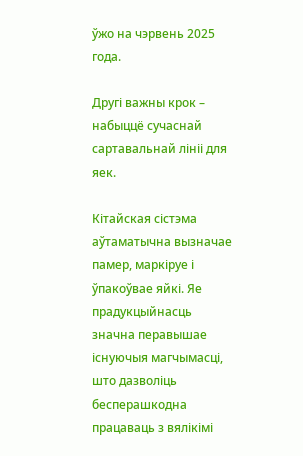ўжо на чэрвень 2025 года.

Другі важны крок – набыццё сучаснай сартавальнай лініі для яек.

Кітайская сістэма аўтаматычна вызначае памер, маркіруе і ўпакоўвае яйкі. Яе прадукцыйнасць значна перавышае існуючыя магчымасці, што дазволіць бесперашкодна працаваць з вялікімі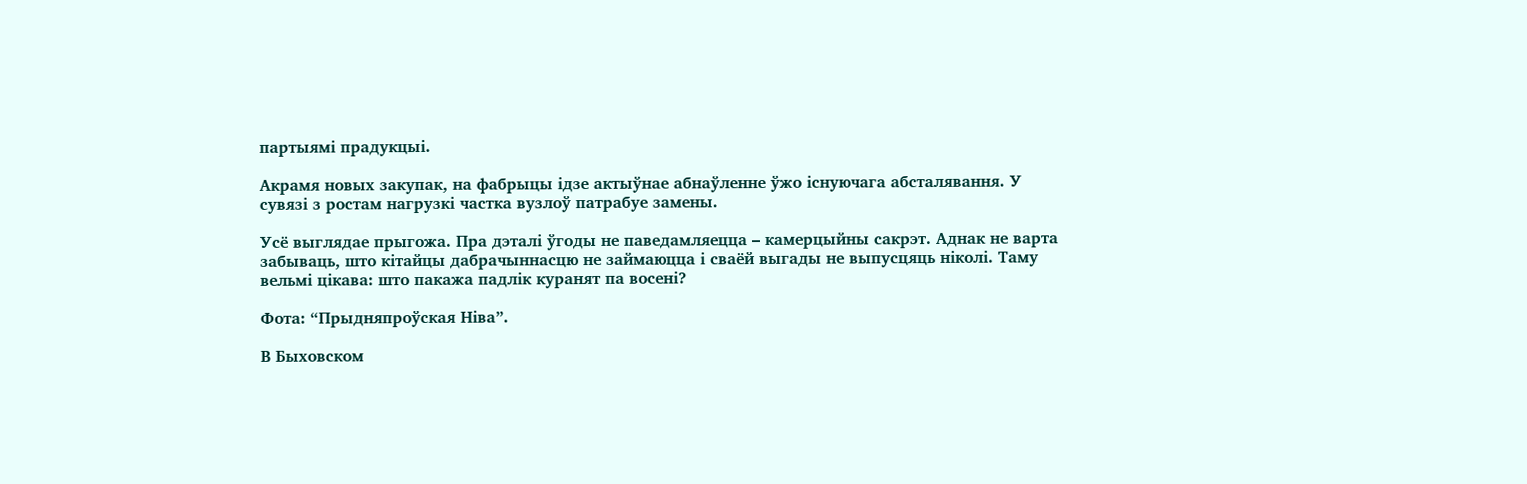партыямі прадукцыі.

Акрамя новых закупак, на фабрыцы ідзе актыўнае абнаўленне ўжо існуючага абсталявання. У сувязі з ростам нагрузкі частка вузлоў патрабуе замены.

Усё выглядае прыгожа. Пра дэталі ўгоды не паведамляецца – камерцыйны сакрэт. Аднак не варта забываць, што кітайцы дабрачыннасцю не займаюцца і сваёй выгады не выпусцяць ніколі. Таму вельмі цікава: што пакажа падлік куранят па восені?

Фота: “Прыдняпроўская Ніва”.

В Быховском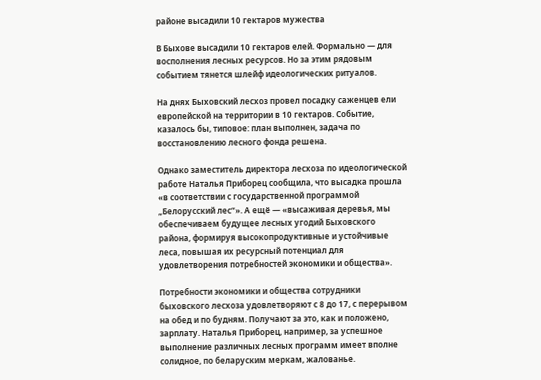районе высадили 10 гектаров мужества

В Быхове высадили 10 гектаров елей. Формально — для восполнения лесных ресурсов. Но за этим рядовым событием тянется шлейф идеологических ритуалов.

На днях Быховский лесхоз провел посадку саженцев ели европейской на территории в 10 гектаров. Событие, казалось бы, типовое: план выполнен, задача по восстановлению лесного фонда решена.

Однако заместитель директора лесхоза по идеологической работе Наталья Приборец сообщила, что высадка прошла «в соответствии с государственной программой „Белорусский лес“». А ещё — «высаживая деревья, мы обеспечиваем будущее лесных угодий Быховского района, формируя высокопродуктивные и устойчивые леса, повышая их ресурсный потенциал для удовлетворения потребностей экономики и общества».

Потребности экономики и общества сотрудники быховского лесхоза удовлетворяют с 8 до 17, с перерывом на обед и по будням. Получают за это, как и положено, зарплату. Наталья Приборец, например, за успешное выполнение различных лесных программ имеет вполне солидное, по беларуским меркам, жалованье.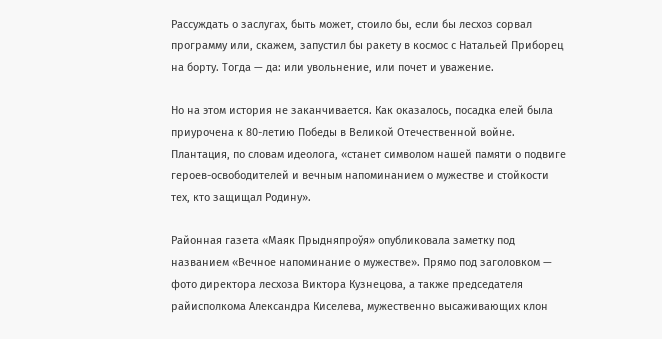Рассуждать о заслугах, быть может, стоило бы, если бы лесхоз сорвал программу или, скажем, запустил бы ракету в космос с Натальей Приборец на борту. Тогда — да: или увольнение, или почет и уважение.

Но на этом история не заканчивается. Как оказалось, посадка елей была приурочена к 80-летию Победы в Великой Отечественной войне. Плантация, по словам идеолога, «станет символом нашей памяти о подвиге героев-освободителей и вечным напоминанием о мужестве и стойкости тех, кто защищал Родину».

Районная газета «Маяк Прыдняпроўя» опубликовала заметку под названием «Вечное напоминание о мужестве». Прямо под заголовком — фото директора лесхоза Виктора Кузнецова, а также председателя райисполкома Александра Киселева, мужественно высаживающих клон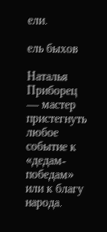ели.

ель быхов

Наталья Приборец — мастер пристегнуть любое событие к «дедам-победам» или к благу народа.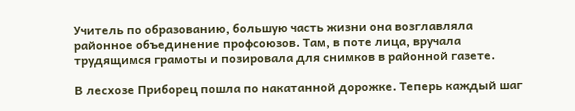Учитель по образованию, большую часть жизни она возглавляла районное объединение профсоюзов. Там, в поте лица, вручала трудящимся грамоты и позировала для снимков в районной газете.

В лесхозе Приборец пошла по накатанной дорожке. Теперь каждый шаг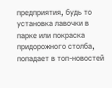предприятия, будь то установка лавочки в парке или покраска придорожного столба, попадает в топ-новостей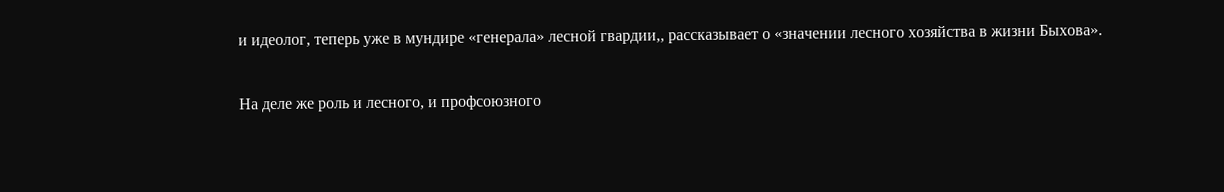и идеолог, теперь уже в мундире «генерала» лесной гвардии,, рассказывает о «значении лесного хозяйства в жизни Быхова».

На деле же роль и лесного, и профсоюзного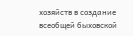хозяйств в создание всеобщей быховской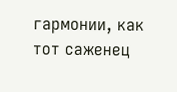гармонии, как тот саженец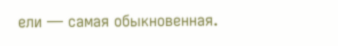ели — самая обыкновенная.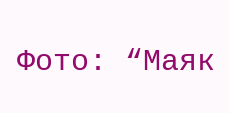Фото: “Маяк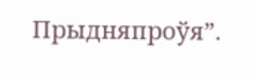Прыдняпроўя”.